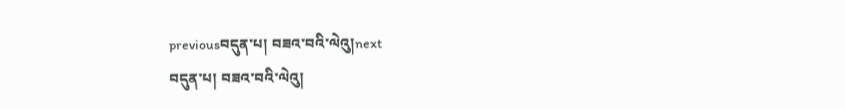previousབདུན་པ། བཟའ་བའི་ལེའུ།next
བདུན་པ། བཟའ་བའི་ལེའུ།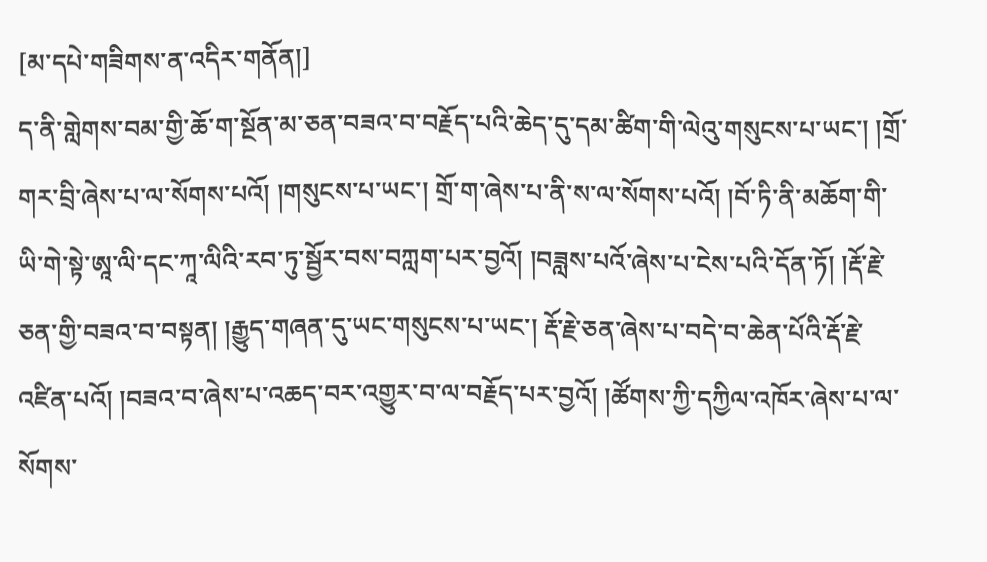[མ་དཔེ་གཟིགས་ན་འདིར་གནོན།]
ད་ནི་གླེགས་བམ་གྱི་ཆོ་ག་སྔོན་མ་ཅན་བཟའ་བ་བརྗོད་པའི་ཆེད་དུ་དམ་ཚིག་གི་ལེའུ་གསུངས་པ་ཡང་། །གྲོ་གར་བྲི་ཞེས་པ་ལ་སོགས་པའོ། །གསུངས་པ་ཡང་། གྲོ་ག་ཞེས་པ་ནི་ས་ལ་སོགས་པའོ། །བོ་ཏི་ནི་མཆོག་གི་ཡི་གེ་སྟེ་ཨཱ་ལི་དང་ཀཱ་ལིའི་རབ་ཏུ་སྦྱོར་བས་བཀླག་པར་བྱའོ། །བཟླས་པའོ་ཞེས་པ་ངེས་པའི་དོན་ཏོ། །རྡོ་རྗེ་ཅན་གྱི་བཟའ་བ་བསྟན། །རྒྱུད་གཞན་དུ་ཡང་གསུངས་པ་ཡང་། རྡོ་རྗེ་ཅན་ཞེས་པ་བདེ་བ་ཆེན་པོའི་རྡོ་རྗེ་འཛིན་པའོ། །བཟའ་བ་ཞེས་པ་འཆད་བར་འགྱུར་བ་ལ་བརྗོད་པར་བྱའོ། །ཚོགས་ཀྱི་དཀྱིལ་འཁོར་ཞེས་པ་ལ་སོགས་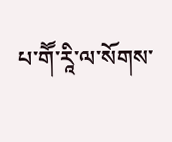པ་གཽ་རཱི་ལ་སོགས་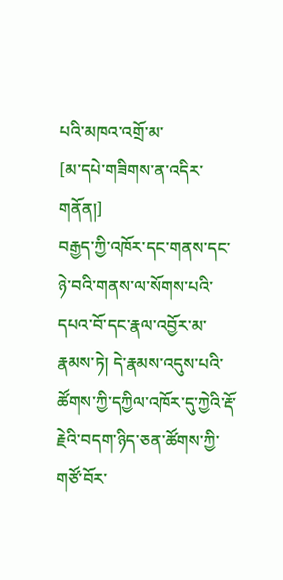པའི་མཁའ་འགྲོ་མ་
[མ་དཔེ་གཟིགས་ན་འདིར་གནོན།]
བརྒྱད་ཀྱི་འཁོར་དང་གནས་དང་ཉེ་བའི་གནས་ལ་སོགས་པའི་དཔའ་བོ་དང་རྣལ་འབྱོར་མ་རྣམས་ཏེ། དེ་རྣམས་འདུས་པའི་ཚོགས་ཀྱི་དཀྱིལ་འཁོར་དུ་ཀྱེའི་རྡོ་རྗེའི་བདག་ཉིད་ཅན་ཚོགས་ཀྱི་གཙོ་བོར་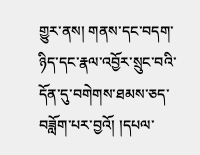གྱུར་ནས། གནས་དང་བདག་ཉིད་དང་རྣལ་འབྱོར་སྲུང་བའི་དོན་དུ་བགེགས་ཐམས་ཅད་བཟློག་པར་བྱའོ། །དཔལ་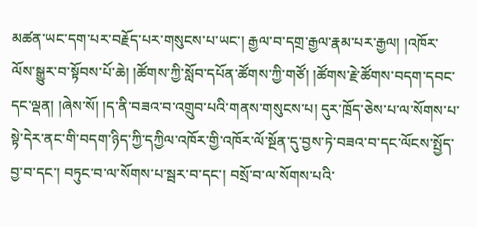མཚན་ཡང་དག་པར་བརྗོད་པར་གསུངས་པ་ཡང་། རྒྱལ་བ་དགྲ་རྒྱལ་རྣམ་པར་རྒྱལ། །འཁོར་ལོས་སྒྱུར་བ་སྟོབས་པོ་ཆེ། །ཚོགས་ཀྱི་སློབ་དཔོན་ཚོགས་ཀྱི་གཙོ། །ཚོགས་རྗེ་ཚོགས་བདག་དབང་དང་ལྡན། །ཞེས་སོ། །ད་ནི་བཟའ་བ་འགྲུབ་པའི་གནས་གསུངས་པ། དུར་ཁྲོད་ཅེས་པ་ལ་སོགས་པ་སྟེ་དེར་ནང་གི་བདག་ཉིད་ཀྱི་དཀྱིལ་འཁོར་གྱི་འཁོར་ལོ་སྔོན་དུ་བྱས་ཏེ་བཟའ་བ་དང་ལོངས་སྤྱོད་བྱ་བ་དང་། བཏུང་བ་ལ་སོགས་པ་སྦར་བ་དང་། བསྲོ་བ་ལ་སོགས་པའི་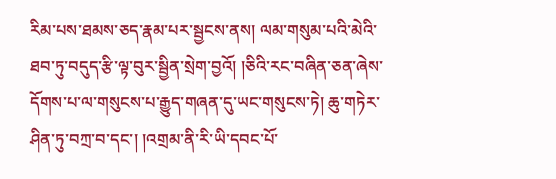རིམ་པས་ཐམས་ཅད་རྣམ་པར་སྦྱངས་ནས། ལམ་གསུམ་པའི་མེའི་ཐབ་ཏུ་བདུད་རྩི་ལྟ་བུར་སྦྱིན་སྲེག་བྱའོ། །ཅིའི་རང་བཞིན་ཅན་ཞེས་དོགས་པ་ལ་གསུངས་པ་རྒྱུད་གཞན་དུ་ཡང་གསུངས་ཏེ། ཆུ་གཏེར་ཤིན་ཏུ་བཀྲ་བ་དང་། །འགྲམ་ནི་རི་ཡི་དབང་པོ་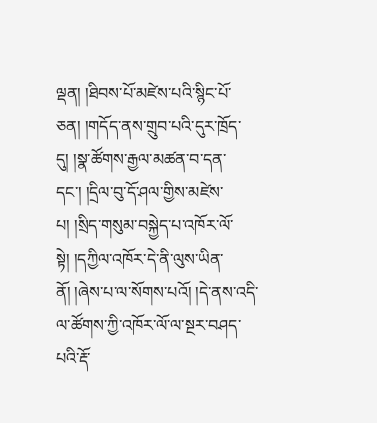ལྡན། །ཐིབས་པོ་མཛེས་པའི་སྙིང་པོ་ཅན། །གདོད་ནས་གྲུབ་པའི་དུར་ཁྲོད་དུ། །སྣ་ཚོགས་རྒྱལ་མཚན་བ་དན་དང་། །དྲིལ་བུ་དོ་ཤལ་གྱིས་མཛེས་པ། །སྲིད་གསུམ་བསྐྱེད་པ་འཁོར་ལོ་སྟེ། །དཀྱིལ་འཁོར་དེ་ནི་ལུས་ཡིན་ནོ། །ཞེས་པ་ལ་སོགས་པའོ། །དེ་ནས་འདི་ལ་ཚོགས་ཀྱི་འཁོར་ལོ་ལ་སྔར་བཤད་པའི་རྡོ་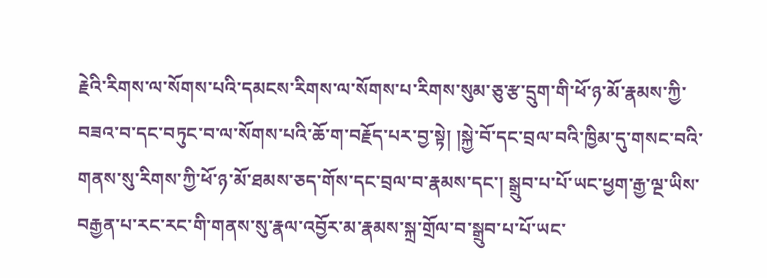རྗེའི་རིགས་ལ་སོགས་པའི་དམངས་རིགས་ལ་སོགས་པ་རིགས་སུམ་ཅུ་རྩ་དྲུག་གི་ཕོ་ཉ་མོ་རྣམས་ཀྱི་བཟའ་བ་དང་བཏུང་བ་ལ་སོགས་པའི་ཆོ་ག་བརྗོད་པར་བྱ་སྟེ། །སྐྱེ་བོ་དང་བྲལ་བའི་ཁྱིམ་དུ་གསང་བའི་གནས་སུ་རིགས་ཀྱི་ཕོ་ཉ་མོ་ཐམས་ཅད་གོས་དང་བྲལ་བ་རྣམས་དང་། སྒྲུབ་པ་པོ་ཡང་ཕྱག་རྒྱ་ལྔ་ཡིས་བརྒྱན་པ་རང་རང་གི་གནས་སུ་རྣལ་འབྱོར་མ་རྣམས་སྐྲ་གྲོལ་བ་སྒྲུབ་པ་པོ་ཡང་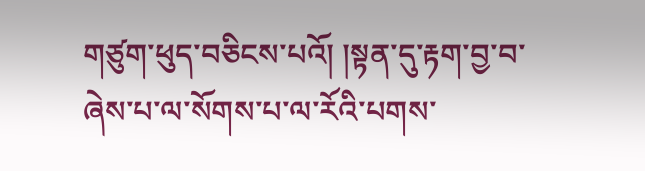གཙུག་ཕུད་བཅིངས་པའོ། །སྟན་དུ་རྟག་བྱ་བ་ཞེས་པ་ལ་སོགས་པ་ལ་རོའི་པགས་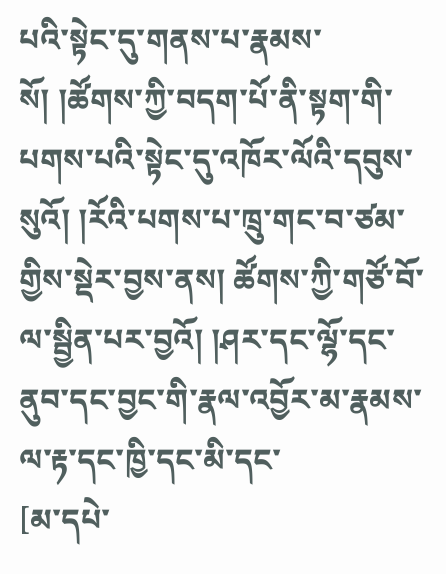པའི་སྟེང་དུ་གནས་པ་རྣམས་སོ། །ཚོགས་ཀྱི་བདག་པོ་ནི་སྟག་གི་པགས་པའི་སྟེང་དུ་འཁོར་ལོའི་དབུས་སུའོ། །རོའི་པགས་པ་ཁྲུ་གང་བ་ཙམ་གྱིས་སྡེར་བྱས་ནས། ཚོགས་ཀྱི་གཙོ་བོ་ལ་སྦྱིན་པར་བྱའོ། །ཤར་དང་ལྷོ་དང་ནུབ་དང་བྱང་གི་རྣལ་འབྱོར་མ་རྣམས་ལ་རྟ་དང་ཁྱི་དང་མི་དང་
[མ་དཔེ་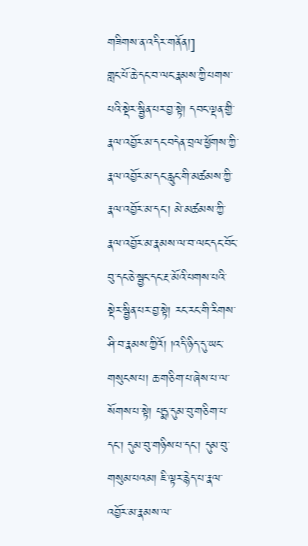གཟིགས་ན་འདིར་གནོན།]
གླང་པོ་ཆེ་དང་བ་ལང་རྣམས་ཀྱི་པགས་པའི་སྡེར་སྦྱིན་པར་བྱ་སྟེ། དབང་ལྡན་གྱི་རྣལ་འབྱོར་མ་དང་བདེན་བྲལ་ཕྱོགས་ཀྱི་རྣལ་འབྱོར་མ་དང་རླུང་གི་མཚམས་ཀྱི་རྣལ་འབྱོར་མ་དང་། མེ་མཚམས་ཀྱི་རྣལ་འབྱོར་མ་རྣམས་ལ་བ་ལང་དང་བོང་བུ་དང་ཅེ་སྦྱང་དང་རྔ་མོའི་པགས་པའི་སྡེར་སྦྱིན་པར་བྱ་སྟེ། རང་རང་གི་རིགས་ཤི་བ་རྣམས་ཀྱིའོ། །འདི་ཉིད་དུ་ཡང་གསུངས་པ། ཆ་གཅིག་པ་ཞེས་པ་ལ་སོགས་པ་སྟེ། པདྨ་དུམ་བུ་གཅིག་པ་དང་། དུམ་བུ་གཉིས་པ་དང་། དུམ་བུ་གསུམ་པའམ། ཇི་ལྟར་རྙེད་པ་རྣལ་འབྱོར་མ་རྣམས་ལ་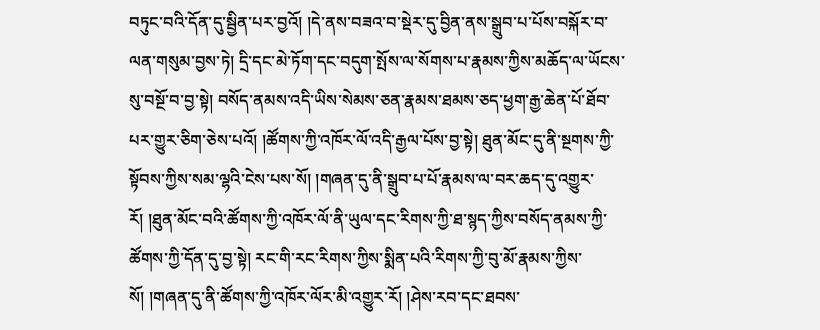བཏུང་བའི་དོན་དུ་སྦྱིན་པར་བྱའོ། །དེ་ནས་བཟའ་བ་སྡེར་དུ་བྱིན་ནས་སྒྲུབ་པ་པོས་བསྐོར་བ་ལན་གསུམ་བྱས་ཏེ། དྲི་དང་མེ་ཏོག་དང་བདུག་སྤོས་ལ་སོགས་པ་རྣམས་ཀྱིས་མཆོད་ལ་ཡོངས་སུ་བསྔོ་བ་བྱ་སྟེ། བསོད་ནམས་འདི་ཡིས་སེམས་ཅན་རྣམས་ཐམས་ཅད་ཕྱག་རྒྱ་ཆེན་པོ་ཐོབ་པར་གྱུར་ཅིག་ཅེས་པའོ། །ཚོགས་ཀྱི་འཁོར་ལོ་འདི་རྒྱལ་པོས་བྱ་སྟེ། ཐུན་མོང་དུ་ནི་སྔགས་ཀྱི་སྟོབས་ཀྱིས་སམ་ལྷའི་ངེས་པས་སོ། །གཞན་དུ་ནི་སྒྲུབ་པ་པོ་རྣམས་ལ་བར་ཆད་དུ་འགྱུར་རོ། །ཐུན་མོང་བའི་ཚོགས་ཀྱི་འཁོར་ལོ་ནི་ཡུལ་དང་རིགས་ཀྱི་ཐ་སྙད་ཀྱིས་བསོད་ནམས་ཀྱི་ཚོགས་ཀྱི་དོན་དུ་བྱ་སྟེ། རང་གི་རང་རིགས་ཀྱིས་སྨིན་པའི་རིགས་ཀྱི་བུ་མོ་རྣམས་ཀྱིས་སོ། །གཞན་དུ་ནི་ཚོགས་ཀྱི་འཁོར་ལོར་མི་འགྱུར་རོ། །ཤེས་རབ་དང་ཐབས་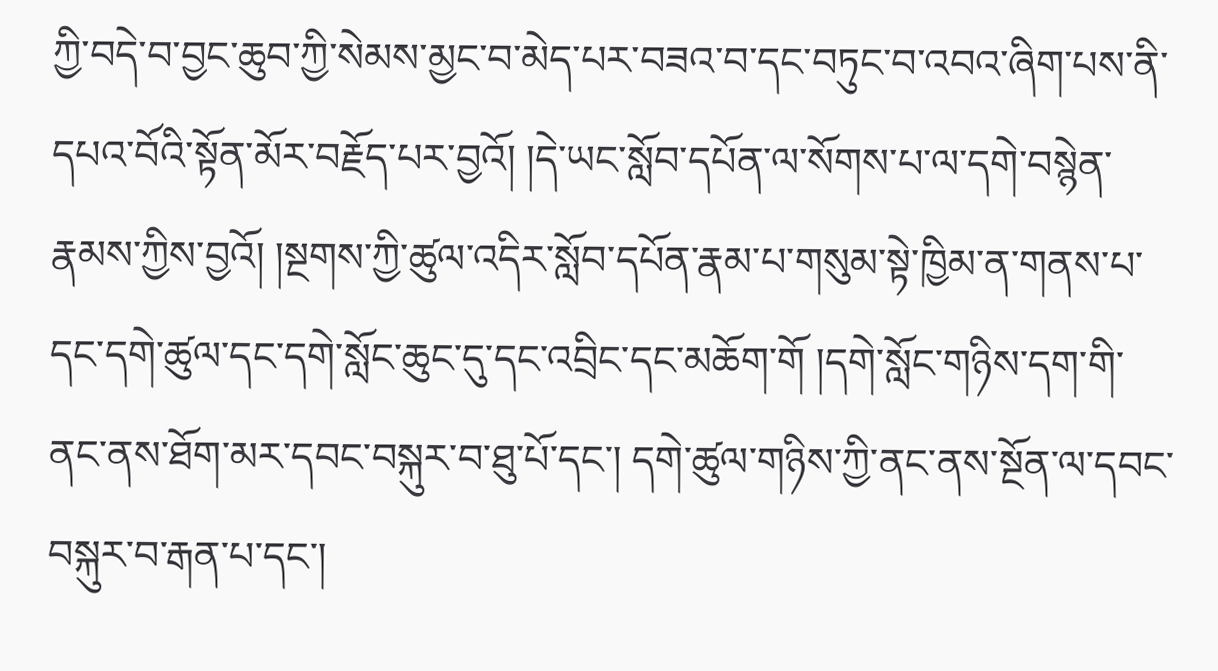ཀྱི་བདེ་བ་བྱང་ཆུབ་ཀྱི་སེམས་མྱང་བ་མེད་པར་བཟའ་བ་དང་བཏུང་བ་འབའ་ཞིག་པས་ནི་དཔའ་བོའི་སྟོན་མོར་བརྗོད་པར་བྱའོ། །དེ་ཡང་སློབ་དཔོན་ལ་སོགས་པ་ལ་དགེ་བསྙེན་རྣམས་ཀྱིས་བྱའོ། །སྔགས་ཀྱི་ཚུལ་འདིར་སློབ་དཔོན་རྣམ་པ་གསུམ་སྟེ་ཁྱིམ་ན་གནས་པ་དང་དགེ་ཚུལ་དང་དགེ་སློང་ཆུང་དུ་དང་འབྲིང་དང་མཆོག་གོ །དགེ་སློང་གཉིས་དག་གི་ནང་ནས་ཐོག་མར་དབང་བསྐུར་བ་ཐུ་པོ་དང་། དགེ་ཚུལ་གཉིས་ཀྱི་ནང་ནས་སྔོན་ལ་དབང་བསྐུར་བ་རྒན་པ་དང་།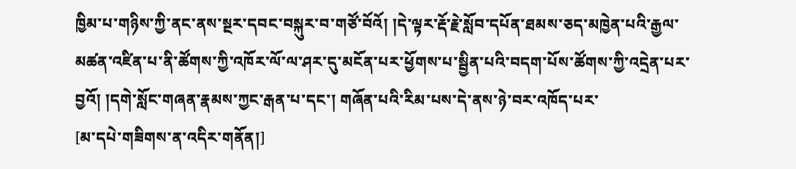ཁྱིམ་པ་གཉིས་ཀྱི་ནང་ནས་སྔར་དབང་བསྐུར་བ་གཙོ་བོའོ། །དེ་ལྟར་རྡོ་རྗེ་སློབ་དཔོན་ཐམས་ཅད་མཁྱེན་པའི་རྒྱལ་མཚན་འཛིན་པ་ནི་ཚོགས་ཀྱི་འཁོར་ལོ་ལ་ཤར་དུ་མངོན་པར་ཕྱོགས་པ་སྦྱིན་པའི་བདག་པོས་ཚོགས་ཀྱི་འདྲེན་པར་བྱའོ། །དགེ་སློང་གཞན་རྣམས་ཀྱང་རྒན་པ་དང་། གཞོན་པའི་རིམ་པས་དེ་ནས་ཉེ་བར་འཁོད་པར་
[མ་དཔེ་གཟིགས་ན་འདིར་གནོན།]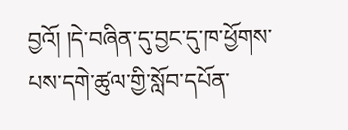བྱའོ། །དེ་བཞིན་དུ་བྱང་དུ་ཁ་ཕྱོགས་པས་དགེ་ཚུལ་གྱི་སློབ་དཔོན་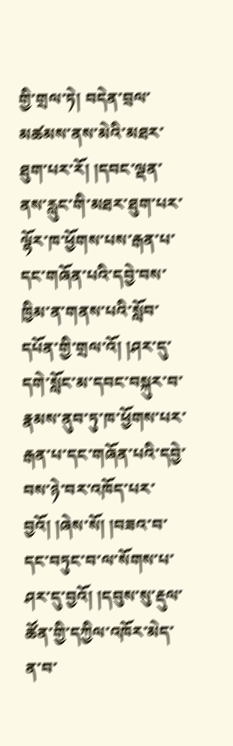གྱི་གྲལ་ཏེ། བདེན་བྲལ་མཚམས་ནས་མེའི་མཐར་ཐུག་པར་རོ། །དབང་ལྡན་ནས་རླུང་གི་མཐར་ཐུག་པར་ལྷོར་ཁ་ཕྱོགས་པས་རྒན་པ་དང་གཞོན་པའི་དབྱེ་བས་ཁྱིམ་ན་གནས་པའི་སློབ་དཔོན་གྱི་གྲལ་འོ། །ཤར་དུ་དགེ་སློང་མ་དབང་བསྐུར་བ་རྣམས་ནུབ་ཏུ་ཁ་ཕྱོགས་པར་རྒན་པ་དང་གཞོན་པའི་དབྱེ་བས་ཉེ་བར་འཁོད་པར་བྱའོ། །ཞེས་སོ། །བཟའ་བ་དང་བཏུང་བ་ལ་སོགས་པ་ཤར་དུ་བྱའོ། །དབུས་སུ་རྡུལ་ཚོན་གྱི་དཀྱིལ་འཁོར་མེད་ན་བ་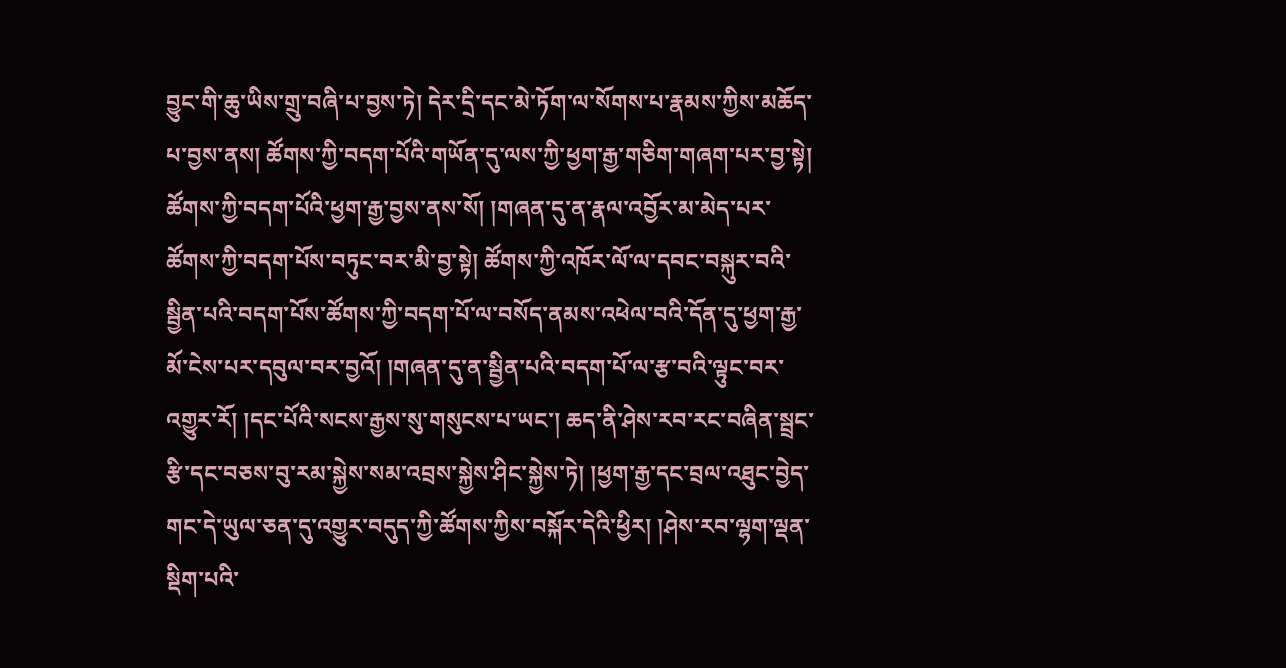བྱུང་གི་ཆུ་ཡིས་གྲུ་བཞི་པ་བྱས་ཏེ། དེར་དྲི་དང་མེ་ཏོག་ལ་སོགས་པ་རྣམས་ཀྱིས་མཆོད་པ་བྱས་ནས། ཚོགས་ཀྱི་བདག་པོའི་གཡོན་དུ་ལས་ཀྱི་ཕྱག་རྒྱ་གཅིག་གཞག་པར་བྱ་སྟེ། ཚོགས་ཀྱི་བདག་པོའི་ཕྱག་རྒྱ་བྱས་ནས་སོ། །གཞན་དུ་ན་རྣལ་འབྱོར་མ་མེད་པར་ཚོགས་ཀྱི་བདག་པོས་བཏུང་བར་མི་བྱ་སྟེ། ཚོགས་ཀྱི་འཁོར་ལོ་ལ་དབང་བསྐུར་བའི་སྦྱིན་པའི་བདག་པོས་ཚོགས་ཀྱི་བདག་པོ་ལ་བསོད་ནམས་འཕེལ་བའི་དོན་དུ་ཕྱག་རྒྱ་མོ་ངེས་པར་དབུལ་བར་བྱའོ། །གཞན་དུ་ན་སྦྱིན་པའི་བདག་པོ་ལ་རྩ་བའི་ལྟུང་བར་འགྱུར་རོ། །དང་པོའི་སངས་རྒྱས་སུ་གསུངས་པ་ཡང་། ཆད་ནི་ཤེས་རབ་རང་བཞིན་སྦྲང་རྩི་དང་བཅས་བུ་རམ་སྐྱེས་སམ་འབྲས་སྐྱེས་ཤིང་སྐྱེས་ཏེ། །ཕྱག་རྒྱ་དང་བྲལ་འཐུང་བྱེད་གང་དེ་ཡུལ་ཅན་དུ་འགྱུར་བདུད་ཀྱི་ཚོགས་ཀྱིས་བསྐོར་དེའི་ཕྱིར། །ཤེས་རབ་ལྷག་ལྡན་སྡིག་པའི་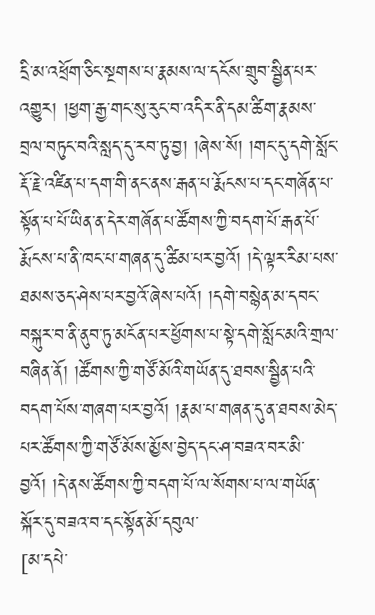དྲི་མ་འཕྲོག་ཅིང་སྔགས་པ་རྣམས་ལ་དངོས་གྲུབ་སྦྱིན་པར་འགྱུར། །ཕྱག་རྒྱ་གང་སུ་རུང་བ་འདིར་ནི་དམ་ཚིག་རྣམས་བྲལ་བཏུང་བའི་སླད་དུ་རབ་ཏུ་བྱ། །ཞེས་སོ། །གང་དུ་དགེ་སློང་རྡོ་རྗེ་འཛིན་པ་དག་གི་ནང་ནས་རྒན་པ་རྨོངས་པ་དང་གཞོན་པ་སྟོན་པ་པོ་ཡིན་ན་དེར་གཞོན་པ་ཚོགས་ཀྱི་བདག་པོ་རྒན་པོ་རྨོངས་པ་ནི་ཁང་པ་གཞན་དུ་ཚིམ་པར་བྱའོ། །དེ་ལྟར་རིམ་པས་ཐམས་ཅད་ཤེས་པར་བྱའོ་ཞེས་པའོ། །དགེ་བསྙེན་མ་དབང་བསྐུར་བ་ནི་ནུབ་ཏུ་མངོན་པར་ཕྱོགས་པ་སྟེ་དགེ་སློང་མའི་གྲལ་བཞིན་ནོ། །ཚོགས་ཀྱི་གཙོ་མོའི་གཡོན་དུ་ཐབས་སྦྱིན་པའི་བདག་པོས་གཞག་པར་བྱའོ། །རྣམ་པ་གཞན་དུ་ན་ཐབས་མེད་པར་ཚོགས་ཀྱི་གཙོ་མོས་མྱོས་བྱེད་དང་ཤ་བཟའ་བར་མི་བྱའོ། །དེ་ནས་ཚོགས་ཀྱི་བདག་པོ་ལ་སོགས་པ་ལ་གཡོན་སྐོར་དུ་བཟའ་བ་དང་སྟོན་མོ་དབུལ་
[མ་དཔེ་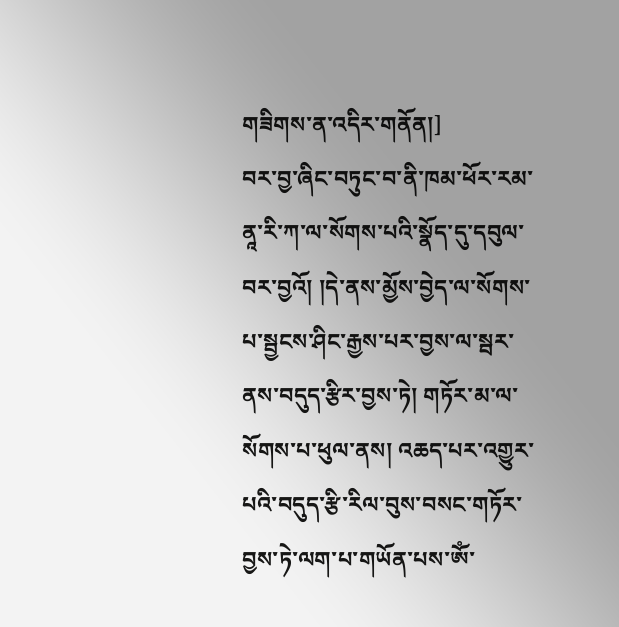གཟིགས་ན་འདིར་གནོན།]
བར་བྱ་ཞིང་བཏུང་བ་ནི་ཁམ་ཕོར་རམ་ནཱ་རི་ཀ་ལ་སོགས་པའི་སྣོད་དུ་དབུལ་བར་བྱའོ། །དེ་ནས་མྱོས་བྱེད་ལ་སོགས་པ་སྦྱངས་ཤིང་རྒྱས་པར་བྱས་ལ་སྦར་ནས་བདུད་རྩིར་བྱས་ཏེ། གཏོར་མ་ལ་སོགས་པ་ཕུལ་ནས། འཆད་པར་འགྱུར་པའི་བདུད་རྩི་རིལ་བུས་བསང་གཏོར་བྱས་ཏེ་ལག་པ་གཡོན་པས་ཨོཾ་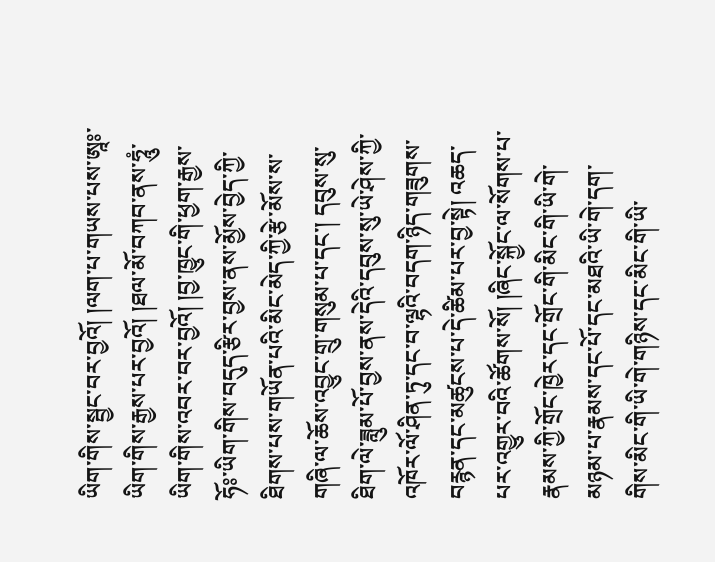ཡིག་གིས་སྦྱང་བར་བྱའོ། །ལག་པ་གཡས་པས་ཨཱཿ་ཡིག་གིས་རྒྱས་པར་བྱའོ། །ཐལ་མོ་བཀབ་ནས་ཧཱུཾ་ཡིག་གིས་འབར་བར་བྱའོ། །བྱ་ཁྱུང་གི་ཕྱག་རྒྱས་ཧོཿ་ཡིག་གིས་བདུད་རྩིར་བྱས་ནས་མྱོས་བྱེད་ཀྱི་ཐིགས་པས་གཡོན་པའི་མིང་མེད་ཀྱི་རྩེ་མོས་ས་གཞི་ལ་ཆོས་འབྱུང་གྲུ་གསུམ་པ་དང་། དབུས་སུ་ཐིག་ལེ་ཟླུམ་པོ་བྱས་ནས་དེའི་དབུས་སུ་ཡེ་ཤེས་ཀྱི་འཁོར་ལོ་ཤིན་ཏུ་དང་བ་ལྷའི་བདག་ཉིད་གཟུགས་བརྙན་དང་མཚུངས་པ་དེ་ཚིམ་པར་བྱ་སྟེ། འཆད་པར་འགྱུར་བའི་ཚོགས་སོ། །ཞིང་སྐྱོང་ལ་སོགས་པ་རྣམས་ཀྱི་གྲོང་ཁྱེར་དང་གྲོང་གི་མིང་གི་ཡི་གེ་མཉམ་པ་རྣམས་དང་པོ་དང་མཐའི་ཡི་གེ་དག་གིས་མིང་གི་ཡི་གེ་གཉིས་དང་མིང་གི་ཡི་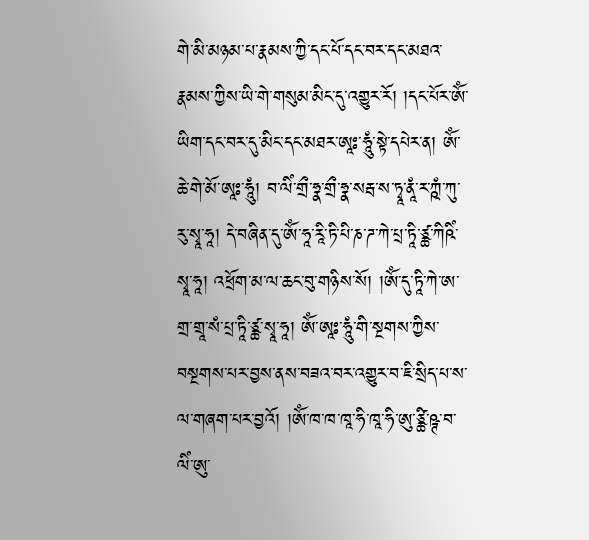གེ་མི་མཉམ་པ་རྣམས་ཀྱི་དང་པོ་དང་བར་དང་མཐའ་རྣམས་ཀྱིས་ཡི་གེ་གསུམ་མིང་དུ་འགྱུར་རོ། །དང་པོར་ཨོཾ་ཡིག་དང་བར་དུ་མིང་དང་མཐར་ཨཱཿ་ཧཱུཾ་སྟེ་དཔེར་ན། ཨོཾ་ཆེ་གེ་མོ་ཨཱཿ་ཧཱུཾ། བ་ལིཾ་གྲྀ་ཧྣ་གྲྀ་ཧྣ་སརྦ་ས་ཏྭཱ་ནཱཾ་ར་ཀྵཾ་ཀུ་རུ་སྭཱ་ཧཱ། དེ་བཞིན་དུ་ཨོཾ་ཧཱ་རཱི་ཏི་པི་ཎ་ཌ་ཀེ་པྲ་ཏཱི་ཙྪ་ཀིཥིཾ་སྭཱ་ཧཱ། འཕྲོག་མ་ལ་ཆང་བུ་གཉིས་སོ། །ཨོཾ་དུ་ཏཱི་ཀེ་ཨ་གྲ་གྲཱ་སཾ་པྲ་ཏཱི་ཙྪ་སྭཱ་ཧཱ། ཨོཾ་ཨཱཿ་ཧཱུཾ་གི་སྔགས་ཀྱིས་བསྔགས་པར་བྱས་ནས་བཟའ་བར་འགྱུར་བ་ཇི་སྲིད་པ་ས་ལ་གཞག་པར་བྱའོ། །ཨོཾ་ཁ་ཁ་ཁཱ་ཧི་ཁཱ་ཧི་ཨུ་ཙྪི་ཥྚ་བ་ལིཾ་ཨུ་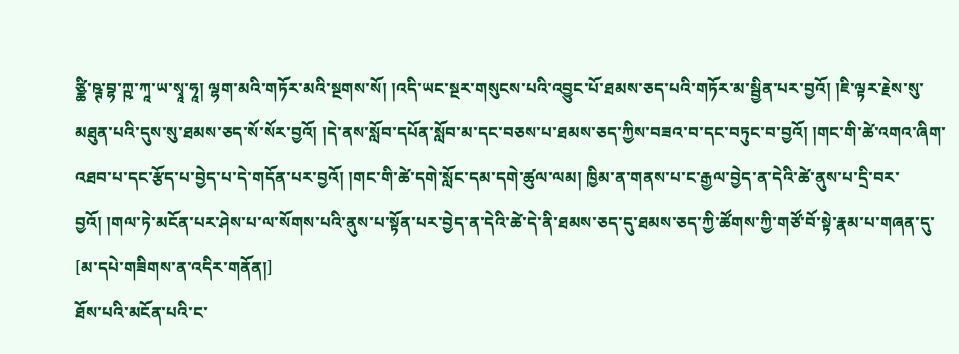ཙྪི་ཥྚ་བྷ་ཀྵ་ཀཱ་ཡ་སྭཱ་ཧཱ། ལྷག་མའི་གཏོར་མའི་སྔགས་སོ། །འདི་ཡང་སྔར་གསུངས་པའི་འབྱུང་པོ་ཐམས་ཅད་པའི་གཏོར་མ་སྦྱིན་པར་བྱའོ། །ཇི་ལྟར་རྗེས་སུ་མཐུན་པའི་དུས་སུ་ཐམས་ཅད་སོ་སོར་བྱའོ། །དེ་ནས་སློབ་དཔོན་སློབ་མ་དང་བཅས་པ་ཐམས་ཅད་ཀྱིས་བཟའ་བ་དང་བཏུང་བ་བྱའོ། །གང་གི་ཚེ་འགའ་ཞིག་འཐབ་པ་དང་རྩོད་པ་བྱེད་པ་དེ་གདོན་པར་བྱའོ། །གང་གི་ཚེ་དགེ་སློང་དམ་དགེ་ཚུལ་ལམ། ཁྱིམ་ན་གནས་པ་ང་རྒྱལ་བྱེད་ན་དེའི་ཚེ་ནུས་པ་དྲི་བར་བྱའོ། །གལ་ཏེ་མངོན་པར་ཤེས་པ་ལ་སོགས་པའི་ནུས་པ་སྟོན་པར་བྱེད་ན་དེའི་ཚེ་དེ་ནི་ཐམས་ཅད་དུ་ཐམས་ཅད་ཀྱི་ཚོགས་ཀྱི་གཙོ་བོ་སྟེ་རྣམ་པ་གཞན་དུ་
[མ་དཔེ་གཟིགས་ན་འདིར་གནོན།]
ཐོས་པའི་མངོན་པའི་ང་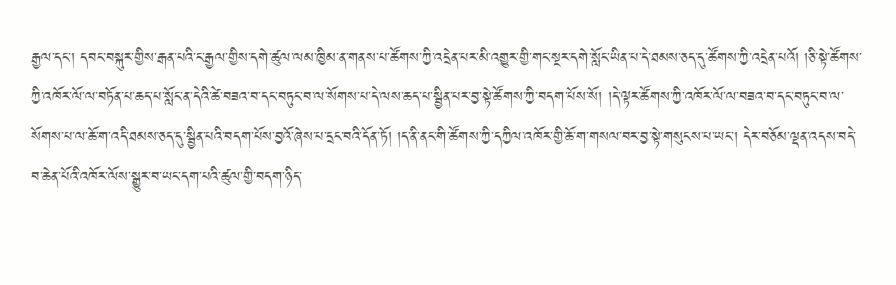རྒྱལ་དང་། དབང་བསྐུར་གྱིས་རྒན་པའི་ང་རྒྱལ་གྱིས་དགེ་ཚུལ་ལམ་ཁྱིམ་ན་གནས་པ་ཚོགས་ཀྱི་འདྲེན་པར་མི་འགྱུར་གྱི་གང་སྔར་དགེ་སློང་ཡིན་པ་དེ་ཐམས་ཅད་དུ་ཚོགས་ཀྱི་འདྲེན་པའོ། །ཅི་སྟེ་ཚོགས་ཀྱི་འཁོར་ལོ་ལ་བཏོན་པ་ཆད་པ་སློང་ན་དེའི་ཚེ་བཟའ་བ་དང་བཏུང་བ་ལ་སོགས་པ་དེ་ལས་ཆད་པ་སྦྱིན་པར་བྱ་སྟེ་ཚོགས་ཀྱི་བདག་པོས་སོ། །དེ་ལྟར་ཚོགས་ཀྱི་འཁོར་ལོ་ལ་བཟའ་བ་དང་བཏུང་བ་ལ་སོགས་པ་ལ་ཆོ་ག་འདི་ཐམས་ཅད་དུ་སྦྱིན་པའི་བདག་པོས་བྱའོ་ཞེས་པ་དྲང་བའི་དོན་ཏོ། །ད་ནི་ནང་གི་ཚོགས་ཀྱི་དཀྱིལ་འཁོར་གྱི་ཆོ་ག་གསལ་བར་བྱ་སྟེ་གསུངས་པ་ཡང་། དེར་བཅོམ་ལྡན་འདས་བདེ་བ་ཆེན་པོའི་འཁོར་ལོས་སྒྱུར་བ་ཡང་དག་པའི་ཚུལ་གྱི་བདག་ཉིད་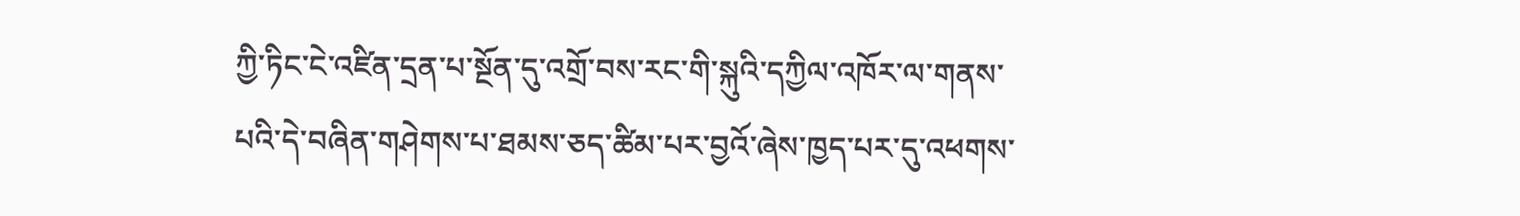ཀྱི་ཏིང་ངེ་འཛིན་དྲན་པ་སྔོན་དུ་འགྲོ་བས་རང་གི་སྐུའི་དཀྱིལ་འཁོར་ལ་གནས་པའི་དེ་བཞིན་གཤེགས་པ་ཐམས་ཅད་ཚིམ་པར་བྱའོ་ཞེས་ཁྱད་པར་དུ་འཕགས་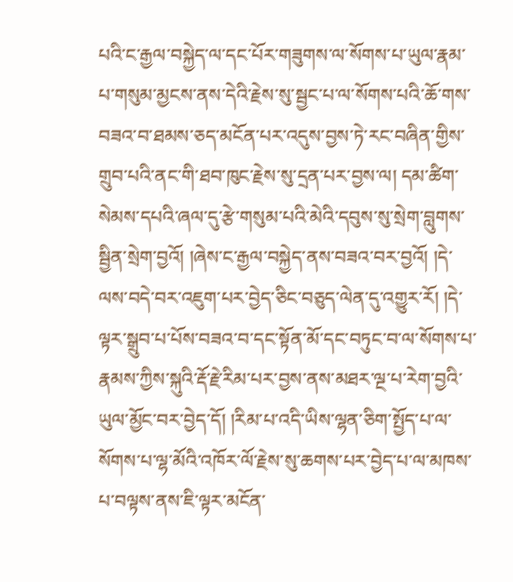པའི་ང་རྒྱལ་བསྐྱེད་ལ་དང་པོར་གཟུགས་ལ་སོགས་པ་ཡུལ་རྣམ་པ་གསུམ་མྱངས་ནས་དེའི་རྗེས་སུ་སྦྱང་པ་ལ་སོགས་པའི་ཆོ་གས་བཟའ་བ་ཐམས་ཅད་མངོན་པར་འདུས་བྱས་ཏེ་རང་བཞིན་གྱིས་གྲུབ་པའི་ནང་གི་ཐབ་ཁུང་རྗེས་སུ་དྲན་པར་བྱས་ལ། དམ་ཚིག་སེམས་དཔའི་ཞལ་དུ་རྩེ་གསུམ་པའི་མེའི་དབུས་སུ་སྲེག་བླུགས་སྦྱིན་སྲེག་བྱའོ། །ཞེས་ང་རྒྱལ་བསྐྱེད་ནས་བཟའ་བར་བྱའོ། །དེ་ལས་བདེ་བར་འཇུག་པར་བྱེད་ཅིང་བཅུད་ལེན་དུ་འགྱུར་རོ། །དེ་ལྟར་སྒྲུབ་པ་པོས་བཟའ་བ་དང་སྟོན་མོ་དང་བཏུང་བ་ལ་སོགས་པ་རྣམས་ཀྱིས་སྐུའི་རྡོ་རྗེ་རིམ་པར་བྱས་ནས་མཐར་ལྔ་པ་རེག་བྱའི་ཡུལ་མྱོང་བར་བྱེད་དོ། །རིམ་པ་འདི་ཡིས་ལྷན་ཅིག་སྤྱོད་པ་ལ་སོགས་པ་ལྷ་མོའི་འཁོར་ལོ་རྗེས་སུ་ཆགས་པར་བྱེད་པ་ལ་མཁས་པ་བལྟས་ནས་ཇི་ལྟར་མངོན་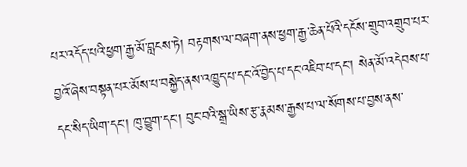པར་འདོད་པའི་ཕྱག་རྒྱ་མོ་བླངས་ཏེ། བརྟགས་ལ་བཞག་ནས་ཕྱག་རྒྱ་ཆེན་པོའི་དངོས་གྲུབ་འགྲུབ་པར་བྱའོ་ཞེས་བསྟན་པར་མོས་པ་བསྐྱེད་ནས་འཁྱུད་པ་དང་འོ་བྱེད་པ་དང་འཇིབ་པ་དང་། སེན་མོ་འདེབས་པ་དང་སིད་ཡིག་དང་། ཁུ་བྱུག་དང་། བུང་བའི་སྒྲ་ཡིས་རྩ་རྣམས་རྒྱས་པ་ལ་སོགས་པ་བྱས་ནས་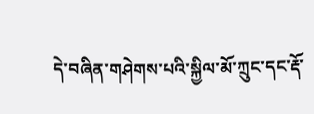དེ་བཞིན་གཤེགས་པའི་སྐྱིལ་མོ་ཀྲུང་དང་རྡོ་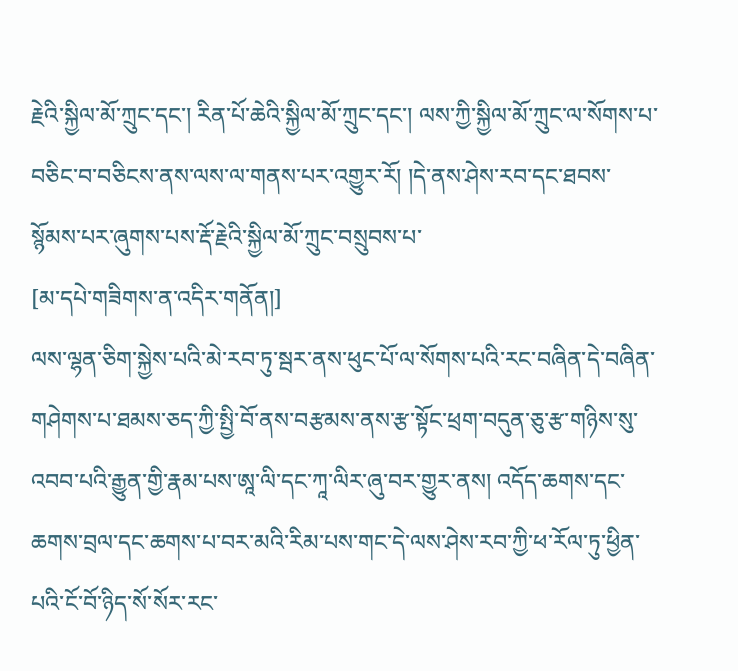རྗེའི་སྐྱིལ་མོ་ཀྲུང་དང་། རིན་པོ་ཆེའི་སྐྱིལ་མོ་ཀྲུང་དང་། ལས་ཀྱི་སྐྱིལ་མོ་ཀྲུང་ལ་སོགས་པ་བཅིང་བ་བཅིངས་ནས་ལས་ལ་གནས་པར་འགྱུར་རོ། །དེ་ནས་ཤེས་རབ་དང་ཐབས་སྙོམས་པར་ཞུགས་པས་རྡོ་རྗེའི་སྐྱིལ་མོ་ཀྲུང་བསྲུབས་པ་
[མ་དཔེ་གཟིགས་ན་འདིར་གནོན།]
ལས་ལྷན་ཅིག་སྐྱེས་པའི་མེ་རབ་ཏུ་སྦར་ནས་ཕུང་པོ་ལ་སོགས་པའི་རང་བཞིན་དེ་བཞིན་གཤེགས་པ་ཐམས་ཅད་ཀྱི་སྤྱི་བོ་ནས་བརྩམས་ནས་རྩ་སྟོང་ཕྲག་བདུན་ཅུ་རྩ་གཉིས་སུ་འབབ་པའི་རྒྱུན་གྱི་རྣམ་པས་ཨཱ་ལི་དང་ཀཱ་ལིར་ཞུ་བར་གྱུར་ནས། འདོད་ཆགས་དང་ཆགས་བྲལ་དང་ཆགས་པ་བར་མའི་རིམ་པས་གང་དེ་ལས་ཤེས་རབ་ཀྱི་ཕ་རོལ་ཏུ་ཕྱིན་པའི་ངོ་བོ་ཉིད་སོ་སོར་རང་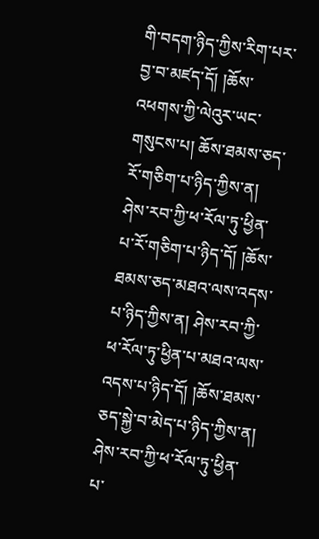གི་བདག་ཉིད་ཀྱིས་རིག་པར་བྱ་བ་མཛད་དོ། །ཆོས་འཕགས་ཀྱི་ལེའུར་ཡང་གསུངས་པ། ཆོས་ཐམས་ཅད་རོ་གཅིག་པ་ཉིད་ཀྱིས་ན། ཤེས་རབ་ཀྱི་ཕ་རོལ་ཏུ་ཕྱིན་པ་རོ་གཅིག་པ་ཉིད་དོ། །ཆོས་ཐམས་ཅད་མཐའ་ལས་འདས་པ་ཉིད་ཀྱིས་ན། ཤེས་རབ་ཀྱི་ཕ་རོལ་ཏུ་ཕྱིན་པ་མཐའ་ལས་འདས་པ་ཉིད་དོ། །ཆོས་ཐམས་ཅད་སྐྱེ་བ་མེད་པ་ཉིད་ཀྱིས་ན། ཤེས་རབ་ཀྱི་ཕ་རོལ་ཏུ་ཕྱིན་པ་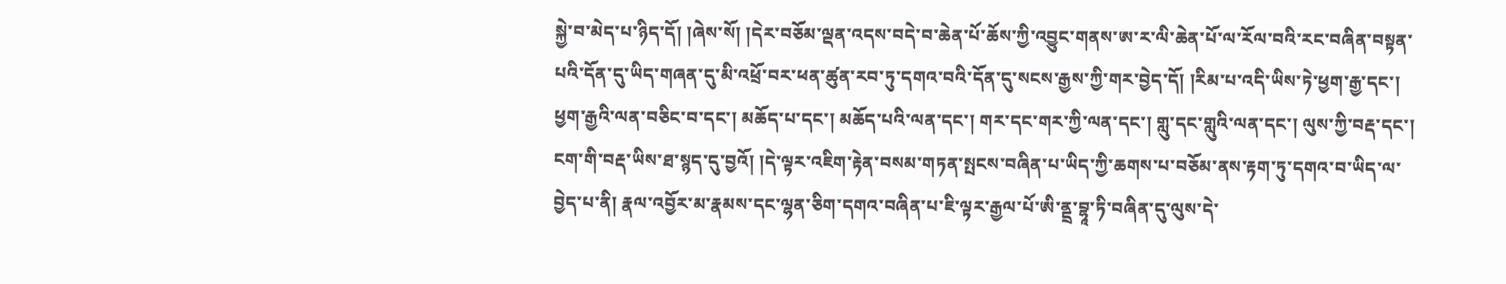སྐྱེ་བ་མེད་པ་ཉིད་དོ། །ཞེས་སོ། །དེར་བཅོམ་ལྡན་འདས་བདེ་བ་ཆེན་པོ་ཆོས་ཀྱི་འབྱུང་གནས་ཨ་ར་ལི་ཆེན་པོ་ལ་རོལ་བའི་རང་བཞིན་བསྟན་པའི་དོན་དུ་ཡིད་གཞན་དུ་མི་འཕྲོ་བར་ཕན་ཚུན་རབ་ཏུ་དགའ་བའི་དོན་དུ་སངས་རྒྱས་ཀྱི་གར་བྱེད་དོ། །རིམ་པ་འདི་ཡིས་ཏེ་ཕྱག་རྒྱ་དང་། ཕྱག་རྒྱའི་ལན་བཅིང་བ་དང་། མཆོད་པ་དང་། མཆོད་པའི་ལན་དང་། གར་དང་གར་ཀྱི་ལན་དང་། གླུ་དང་གླུའི་ལན་དང་། ལུས་ཀྱི་བརྡ་དང་། ངག་གི་བརྡ་ཡིས་ཐ་སྙད་དུ་བྱའོ། །དེ་ལྟར་འཇིག་རྟེན་བསམ་གཏན་སྤངས་བཞིན་པ་ཡིད་ཀྱི་ཆགས་པ་བཅོམ་ནས་རྟག་ཏུ་དགའ་བ་ཡིད་ལ་བྱེད་པ་ནི། རྣལ་འབྱོར་མ་རྣམས་དང་ལྷན་ཅིག་དགའ་བཞིན་པ་ཇི་ལྟར་རྒྱལ་པོ་ཨི་ནྡྲ་བྷཱ་ཏི་བཞིན་དུ་ལུས་དེ་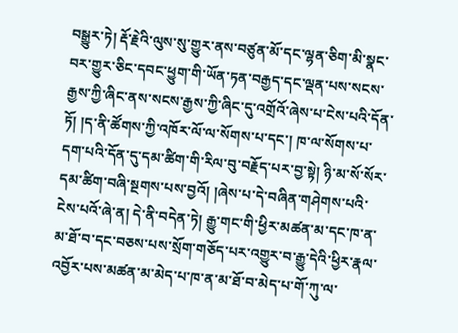བསྒྱུར་ཏེ། རྡོ་རྗེའི་ལུས་སུ་གྱུར་ནས་བཙུན་མོ་དང་ལྷན་ཅིག་མི་སྣང་བར་གྱུར་ཅིང་དབང་ཕྱུག་གི་ཡོན་ཏན་བརྒྱད་དང་ལྡན་པས་སངས་རྒྱས་ཀྱི་ཞིང་ནས་སངས་རྒྱས་ཀྱི་ཞིང་དུ་འགྲོའོ་ཞེས་པ་ངེས་པའི་དོན་ཏོ། །ད་ནི་ཚོགས་ཀྱི་འཁོར་ལོ་ལ་སོགས་པ་དང་། ཁ་ལ་སོགས་པ་དག་པའི་དོན་དུ་དམ་ཚིག་གི་རིལ་བུ་བརྗོད་པར་བྱ་སྟེ། ཉི་མ་སོ་སོར་དམ་ཚིག་བཞི་སྔགས་པས་བྱའོ། །ཞེས་པ་དེ་བཞིན་གཤེགས་པའི་ངེས་པའོ་ཞེ་ན། དེ་ནི་བདེན་ཏེ། རྒྱུ་གང་གི་ཕྱིར་མཚན་མ་དང་ཁ་ན་མ་ཐོ་བ་དང་བཅས་པས་སྲོག་གཅོད་པར་འགྱུར་བ་རྒྱུ་དེའི་ཕྱིར་རྣལ་འབྱོར་པས་མཚན་མ་མེད་པ་ཁ་ན་མ་ཐོ་བ་མེད་པ་གོ་ཀུ་ལ་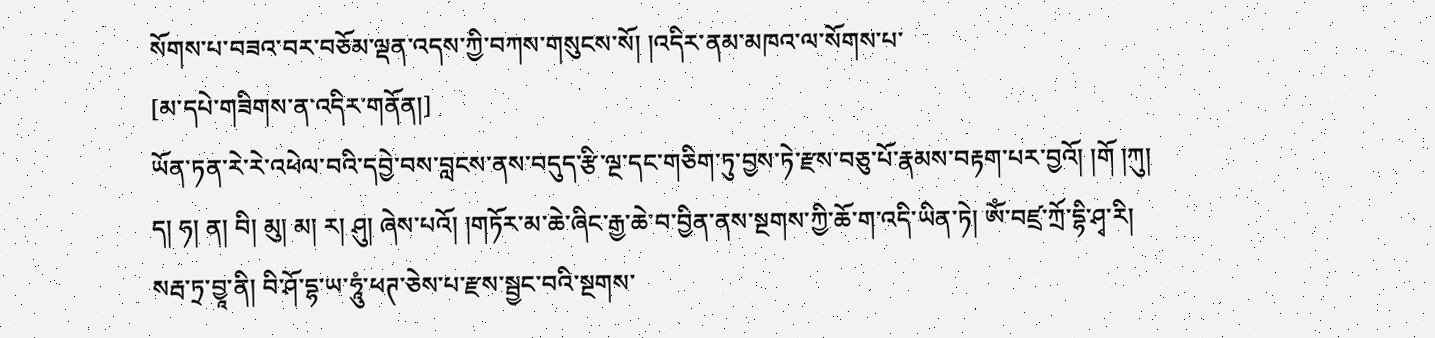སོགས་པ་བཟའ་བར་བཅོམ་ལྡན་འདས་ཀྱི་བཀས་གསུངས་སོ། །འདིར་ནམ་མཁའ་ལ་སོགས་པ་
[མ་དཔེ་གཟིགས་ན་འདིར་གནོན།]
ཡོན་ཏན་རེ་རེ་འཕེལ་བའི་དབྱེ་བས་བླངས་ནས་བདུད་རྩི་ལྔ་དང་གཅིག་ཏུ་བྱས་ཏེ་རྫས་བཅུ་པོ་རྣམས་བརྟག་པར་བྱའོ། །གོ །ཀུ། ད། ཧ། ན། བི། མུ། མ། ར། ཤུ། ཞེས་པའོ། །གཏོར་མ་ཆེ་ཞིང་རྒྱ་ཆེ་བ་བྱིན་ནས་སྔགས་ཀྱི་ཆོ་ག་འདི་ཡིན་ཏེ། ཨོཾ་བཛྲ་ཀྲོ་དྷི་ཤྭ་རི། སརྦ་ཏྲ་བྱཱ་ནི། བི་ཤོ་དྷ་ཡ་ཧཱུཾ་ཕཊ་ཅེས་པ་རྫས་སྦྱང་བའི་སྔགས་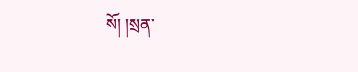སོ། །སྲན་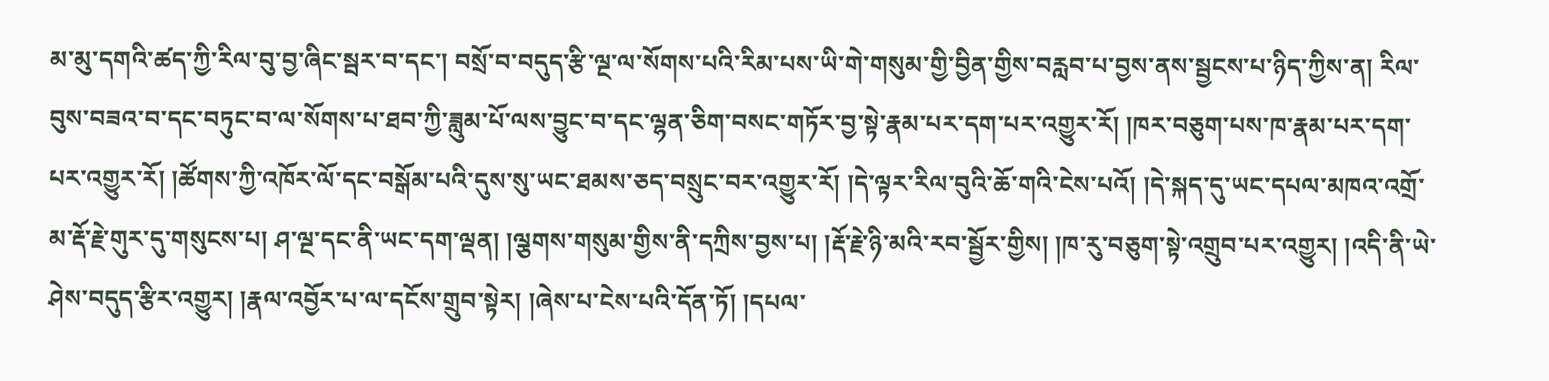མ་མུ་དགའི་ཚད་ཀྱི་རིལ་བུ་བྱ་ཞིང་སྦར་བ་དང་། བསྲོ་བ་བདུད་རྩི་ལྔ་ལ་སོགས་པའི་རིམ་པས་ཡི་གེ་གསུམ་གྱི་བྱིན་གྱིས་བརླབ་པ་བྱས་ནས་སྦྱངས་པ་ཉིད་ཀྱིས་ན། རིལ་བུས་བཟའ་བ་དང་བཏུང་བ་ལ་སོགས་པ་ཐབ་ཀྱི་ཟླུམ་པོ་ལས་བྱུང་བ་དང་ལྷན་ཅིག་བསང་གཏོར་བྱ་སྟེ་རྣམ་པར་དག་པར་འགྱུར་རོ། །ཁར་བཅུག་པས་ཁ་རྣམ་པར་དག་པར་འགྱུར་རོ། །ཚོགས་ཀྱི་འཁོར་ལོ་དང་བསྒོམ་པའི་དུས་སུ་ཡང་ཐམས་ཅད་བསྲུང་བར་འགྱུར་རོ། །དེ་ལྟར་རིལ་བུའི་ཆོ་གའི་ངེས་པའོ། །དེ་སྐད་དུ་ཡང་དཔལ་མཁའ་འགྲོ་མ་རྡོ་རྗེ་གུར་དུ་གསུངས་པ། ཤ་ལྔ་དང་ནི་ཡང་དག་ལྡན། །ལྕགས་གསུམ་གྱིས་ནི་དཀྲིས་བྱས་པ། །རྡོ་རྗེ་ཉི་མའི་རབ་སྦྱོར་གྱིས། །ཁ་རུ་བཅུག་སྟེ་འགྲུབ་པར་འགྱུར། །འདི་ནི་ཡེ་ཤེས་བདུད་རྩིར་འགྱུར། །རྣལ་འབྱོར་པ་ལ་དངོས་གྲུབ་སྟེར། །ཞེས་པ་ངེས་པའི་དོན་ཏོ། །དཔལ་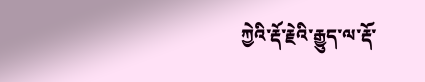ཀྱེའི་རྡོ་རྗེའི་རྒྱུད་ལ་རྡོ་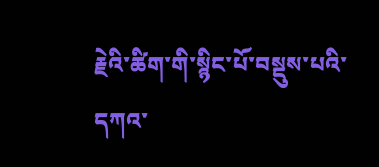རྗེའི་ཚིག་གི་སྙིང་པོ་བསྡུས་པའི་དཀའ་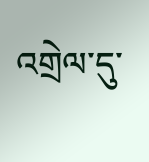འགྲེལ་དུ་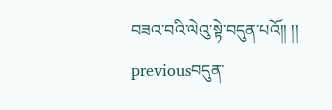བཟའ་བའི་ལེའུ་སྟེ་བདུན་པའོ།། །།
previousབདུན་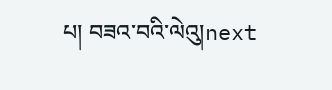པ། བཟའ་བའི་ལེའུ།next